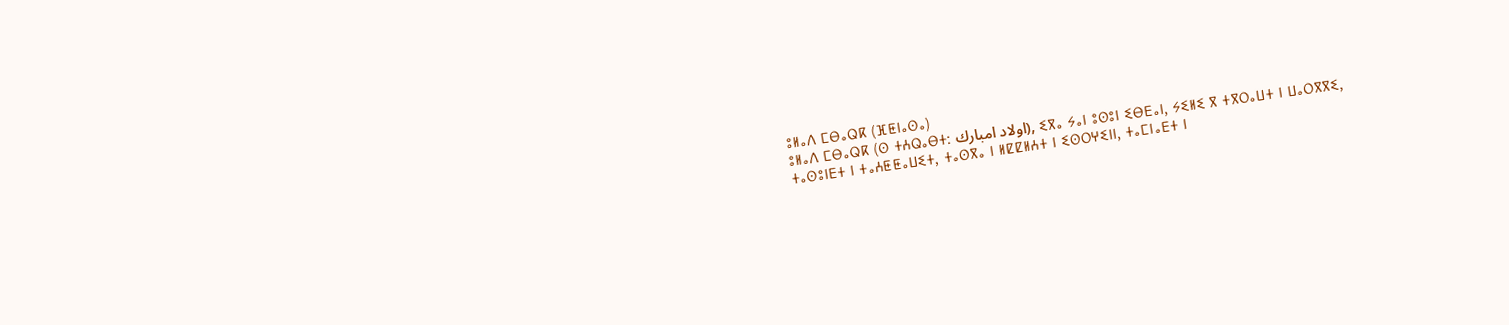ⵓⵍⴰⴷ ⵎⴱⴰⵕⴽ (ⴼⵟⵏⴰⵙⴰ)
ⵓⵍⴰⴷ ⵎⴱⴰⵕⴽ (ⵙ ⵜⵄⵕⴰⴱⵜ: اولاد امبارك), ⵉⴳⴰ ⵢⴰⵏ ⵓⵙⵓⵏ ⵉⴱⴹⴰⵏ, ⵢⵉⵍⵉ ⴳ ⵜⴳⵔⴰⵡⵜ ⵏ ⵡⴰⵔⴳⴳⵉ, ⵜⴰⵙⵓⵏⴹⵜ ⵏ ⵜⴰⵄⵟⵟⴰⵡⵉⵜ, ⵜⴰⵙⴳⴰ ⵏ ⵍⵇⵇⵍⵄⵜ ⵏ ⵉⵙⵔⵖⵉⵏⵏ, ⵜⴰⵎⵏⴰⴹⵜ ⵏ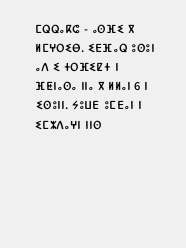ⵎⵕⵕⴰⴽⵛ - ⴰⵙⴼⵉ ⴳ ⵍⵎⵖⵔⵉⴱ. ⵉⴹⴼⴰⵕ ⵓⵙⵓⵏ ⴰⴷ ⵉ ⵜⵔⴼⵉⵇⵜ ⵏ ⴼⵟⵏⴰⵙⴰ ⵏⵏⴰ ⴳ ⵍⵍⴰⵏ 6 ⵏ ⵉⵙⵓⵏⵏ. ⵢⵓⵡⴹ ⵓⵎⴹⴰⵏ ⵏ ⵉⵎⵣⴷⴰⵖⵏ ⵏⵏⵙ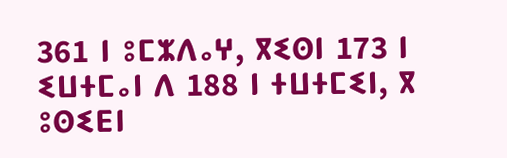361 ⵏ ⵓⵎⵣⴷⴰⵖ, ⴳⵉⵙⵏ 173 ⵏ ⵉⵡⵜⵎⴰⵏ ⴷ 188 ⵏ ⵜⵡⵜⵎⵉⵏ, ⴳ ⵓⵙⵉⴹⵏ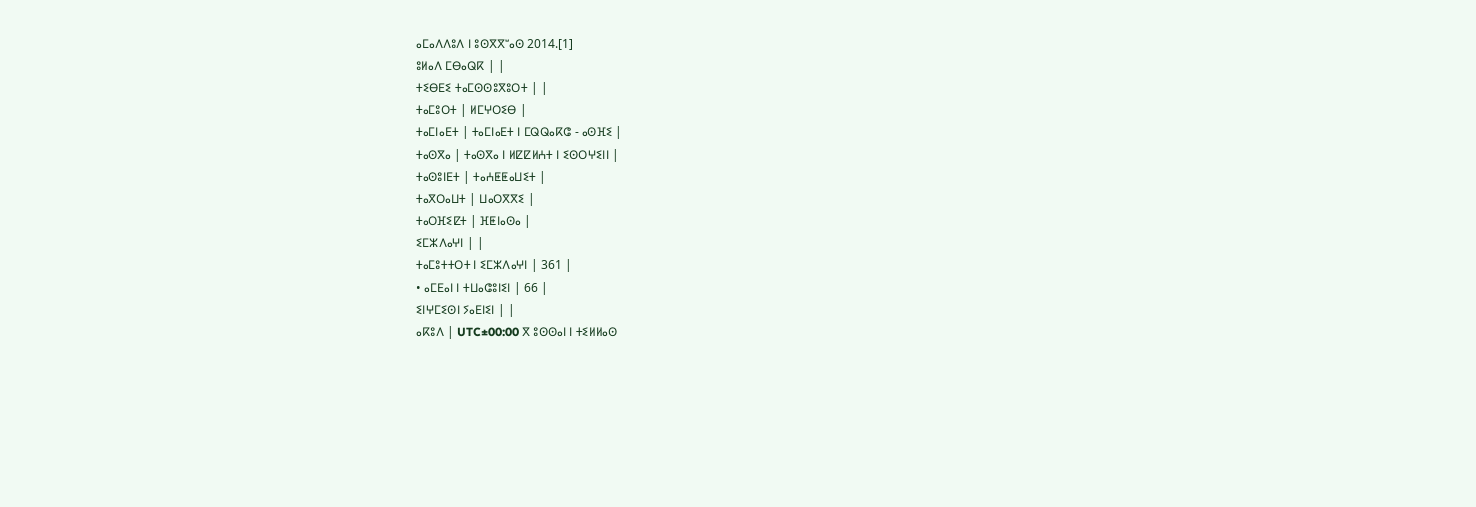ⴰⵎⴰⴷⴷⵓⴷ ⵏ ⵓⵙⴳⴳⵯⴰⵙ 2014.[1]
ⵓⵍⴰⴷ ⵎⴱⴰⵕⴽ | |
ⵜⵉⴱⴹⵉ ⵜⴰⵎⵙⵙⵓⴳⵓⵔⵜ | |
ⵜⴰⵎⵓⵔⵜ | ⵍⵎⵖⵔⵉⴱ |
ⵜⴰⵎⵏⴰⴹⵜ | ⵜⴰⵎⵏⴰⴹⵜ ⵏ ⵎⵕⵕⴰⴽⵛ - ⴰⵙⴼⵉ |
ⵜⴰⵙⴳⴰ | ⵜⴰⵙⴳⴰ ⵏ ⵍⵇⵇⵍⵄⵜ ⵏ ⵉⵙⵔⵖⵉⵏⵏ |
ⵜⴰⵙⵓⵏⴹⵜ | ⵜⴰⵄⵟⵟⴰⵡⵉⵜ |
ⵜⴰⴳⵔⴰⵡⵜ | ⵡⴰⵔⴳⴳⵉ |
ⵜⴰⵔⴼⵉⵇⵜ | ⴼⵟⵏⴰⵙⴰ |
ⵉⵎⵣⴷⴰⵖⵏ | |
ⵜⴰⵎⵓⵜⵜⵔⵜ ⵏ ⵉⵎⵣⴷⴰⵖⵏ | 361 |
• ⴰⵎⴹⴰⵏ ⵏ ⵜⵡⴰⵛⵓⵏⵉⵏ | 66 |
ⵉⵏⵖⵎⵉⵙⵏ ⵢⴰⴹⵏⵉⵏ | |
ⴰⴽⵓⴷ | UTC±00:00 ⴳ ⵓⵙⵙⴰⵏ ⵏ ⵜⵉⵍⵍⴰⵙ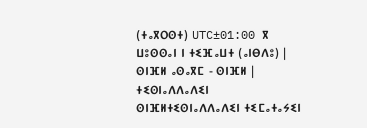(ⵜⴰⴳⵔⵙⵜ) UTC±01:00 ⴳ ⵡⵓⵙⵙⴰⵏ ⵏ ⵜⵉⴼⴰⵡⵜ (ⴰⵏⴱⴷⵓ) |
ⵙⵏⴼⵍ ⴰⵙⴰⴳⵎ - ⵙⵏⴼⵍ |
ⵜⵉⵙⵏⴰⴷⴷⴰⴷⵉⵏ
ⵙⵏⴼⵍⵜⵉⵙⵏⴰⴷⴷⴰⴷⵉⵏ ⵜⵉⵎⴰⵜⴰⵢⵉⵏ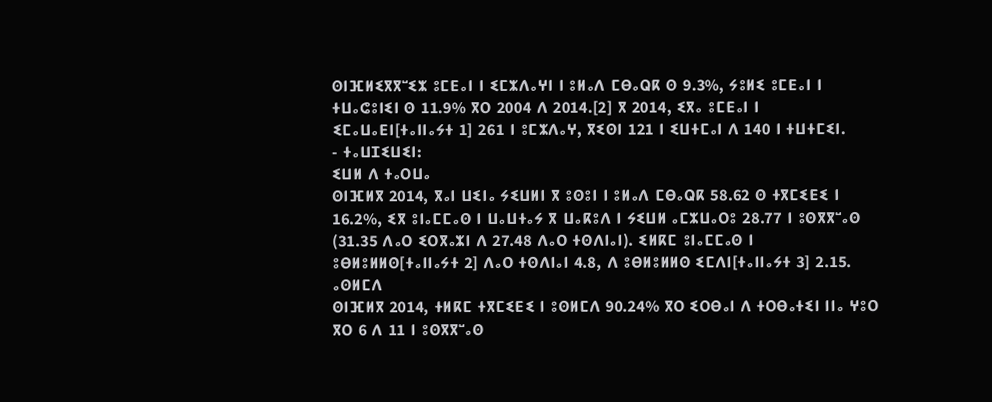ⵙⵏⴼⵍⵉⴳⴳⵯⵉⵣ ⵓⵎⴹⴰⵏ ⵏ ⵉⵎⵣⴷⴰⵖⵏ ⵏ ⵓⵍⴰⴷ ⵎⴱⴰⵕⴽ ⵙ 9.3%, ⵢⵓⵍⵉ ⵓⵎⴹⴰⵏ ⵏ ⵜⵡⴰⵛⵓⵏⵉⵏ ⵙ 11.9% ⴳⵔ 2004 ⴷ 2014.[2] ⴳ 2014, ⵉⴳⴰ ⵓⵎⴹⴰⵏ ⵏ ⵉⵎⴰⵡⴰⴹⵏ[ⵜⴰⵏⵏⴰⵢⵜ 1] 261 ⵏ ⵓⵎⵣⴷⴰⵖ, ⴳⵉⵙⵏ 121 ⵏ ⵉⵡⵜⵎⴰⵏ ⴷ 140 ⵏ ⵜⵡⵜⵎⵉⵏ.
- ⵜⴰⵡⵊⵉⵡⵉⵏ:
ⵉⵡⵍ ⴷ ⵜⴰⵔⵡⴰ
ⵙⵏⴼⵍⴳ 2014, ⴳⴰⵏ ⵡⵉⵏⴰ ⵢⵉⵡⵍⵏ ⴳ ⵓⵙⵓⵏ ⵏ ⵓⵍⴰⴷ ⵎⴱⴰⵕⴽ 58.62 ⵙ ⵜⴳⵎⵉⴹⵉ ⵏ 16.2%, ⵉⴳ ⵓⵏⴰⵎⵎⴰⵙ ⵏ ⵡⴰⵡⵜⴰⵢ ⴳ ⵡⴰⴽⵓⴷ ⵏ ⵢⵉⵡⵍ ⴰⵎⵣⵡⴰⵔⵓ 28.77 ⵏ ⵓⵙⴳⴳⵯⴰⵙ (31.35 ⴷⴰⵔ ⵉⵔⴳⴰⵣⵏ ⴷ 27.48 ⴷⴰⵔ ⵜⵙⴷⵏⴰⵏ). ⵉⵍⴽⵎ ⵓⵏⴰⵎⵎⴰⵙ ⵏ ⵓⴱⵍⵓⵍⵍⵙ[ⵜⴰⵏⵏⴰⵢⵜ 2] ⴷⴰⵔ ⵜⵙⴷⵏⴰⵏ 4.8, ⴷ ⵓⴱⵍⵓⵍⵍⵙ ⵉⵎⴷⵏ[ⵜⴰⵏⵏⴰⵢⵜ 3] 2.15.
ⴰⵙⵍⵎⴷ
ⵙⵏⴼⵍⴳ 2014, ⵜⵍⴽⵎ ⵜⴳⵎⵉⴹⵉ ⵏ ⵓⵙⵍⵎⴷ 90.24% ⴳⵔ ⵉⵔⴱⴰⵏ ⴷ ⵜⵔⴱⴰⵜⵉⵏ ⵏⵏⴰ ⵖⵓⵔ ⴳⵔ 6 ⴷ 11 ⵏ ⵓⵙⴳⴳⵯⴰⵙ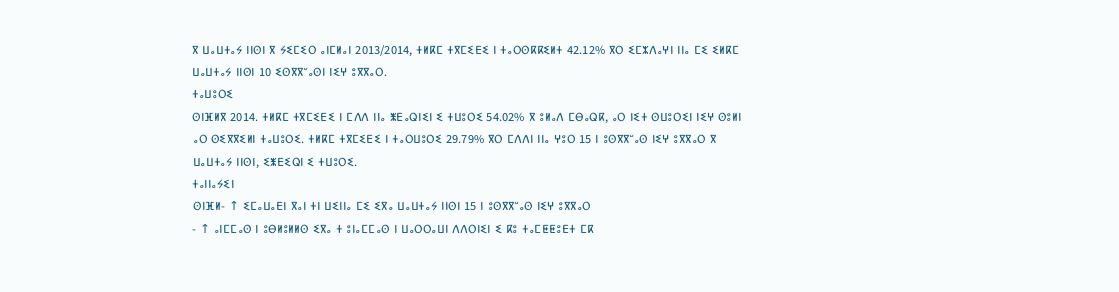ⴳ ⵡⴰⵡⵜⴰⵢ ⵏⵏⵙⵏ ⴳ ⵢⵉⵎⵉⵔ ⴰⵏⵎⵍⴰⵏ 2013/2014, ⵜⵍⴽⵎ ⵜⴳⵎⵉⴹⵉ ⵏ ⵜⴰⵔⵙⴽⴽⵉⵍⵜ 42.12% ⴳⵔ ⵉⵎⵣⴷⴰⵖⵏ ⵏⵏⴰ ⵎⵉ ⵉⵍⴽⵎ ⵡⴰⵡⵜⴰⵢ ⵏⵏⵙⵏ 10 ⵉⵙⴳⴳⵯⴰⵙⵏ ⵏⵉⵖ ⵓⴳⴳⴰⵔ.
ⵜⴰⵡⵓⵔⵉ
ⵙⵏⴼⵍⴳ 2014. ⵜⵍⴽⵎ ⵜⴳⵎⵉⴹⵉ ⵏ ⵎⴷⴷ ⵏⵏⴰ ⵥⴹⴰⵕⵏⵉⵏ ⵉ ⵜⵡⵓⵔⵉ 54.02% ⴳ ⵓⵍⴰⴷ ⵎⴱⴰⵕⴽ, ⴰⵔ ⵏⵉⵜ ⵙⵡⵓⵔⵉⵏ ⵏⵉⵖ ⵙⵓⵍⵏ ⴰⵔ ⵙⵉⴳⴳⵉⵍⵏ ⵜⴰⵡⵓⵔⵉ. ⵜⵍⴽⵎ ⵜⴳⵎⵉⴹⵉ ⵏ ⵜⴰⵔⵡⵓⵔⵉ 29.79% ⴳⵔ ⵎⴷⴷⵏ ⵏⵏⴰ ⵖⵓⵔ 15 ⵏ ⵓⵙⴳⴳⵯⴰⵙ ⵏⵉⵖ ⵓⴳⴳⴰⵔ ⴳ ⵡⴰⵡⵜⴰⵢ ⵏⵏⵙⵏ, ⵉⵥⴹⵉⵕⵏ ⵉ ⵜⵡⵓⵔⵉ.
ⵜⴰⵏⵏⴰⵢⵉⵏ
ⵙⵏⴼⵍ- ↑ ⵉⵎⴰⵡⴰⴹⵏ ⴳⴰⵏ ⵜⵏ ⵡⵉⵏⵏⴰ ⵎⵉ ⵉⴳⴰ ⵡⴰⵡⵜⴰⵢ ⵏⵏⵙⵏ 15 ⵏ ⵓⵙⴳⴳⵯⴰⵙ ⵏⵉⵖ ⵓⴳⴳⴰⵔ
- ↑ ⴰⵏⵎⵎⴰⵙ ⵏ ⵓⴱⵍⵓⵍⵍⵙ ⵉⴳⴰ ⵜ ⵓⵏⴰⵎⵎⴰⵙ ⵏ ⵡⴰⵔⵔⴰⵡⵏ ⴷⴷⵔⵏⵉⵏ ⵉ ⴽⵓ ⵜⴰⵎⵟⵟⵓⴹⵜ ⵎⴽ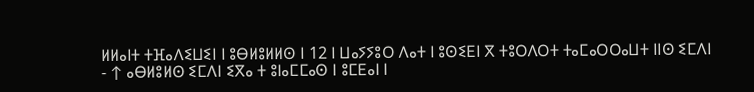ⵍⵍⴰⵏⵜ ⵜⴼⴰⴷⵉⵡⵉⵏ ⵏ ⵓⴱⵍⵓⵍⵍⵙ ⵏ 12 ⵏ ⵡⴰⵢⵢⵓⵔ ⴷⴰⵜ ⵏ ⵓⵙⵉⴹⵏ ⴳ ⵜⵓⵔⴷⵔⵜ ⵜⴰⵎⴰⵔⵔⴰⵡⵜ ⵏⵏⵙ ⵉⵎⴷⵏ
- ↑ ⴰⴱⵍⵓⵍⵙ ⵉⵎⴷⵏ ⵉⴳⴰ ⵜ ⵓⵏⴰⵎⵎⴰⵙ ⵏ ⵓⵎⴹⴰⵏ ⵏ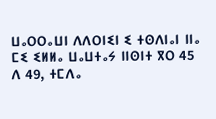ⵡⴰⵔⵔⴰⵡⵏ ⴷⴷⵔⵏⵉⵏ ⵉ ⵜⵙⴷⵏⴰⵏ ⵏⵏⴰ ⵎⵉ ⵉⵍⵍⴰ ⵡⴰⵡⵜⴰⵢ ⵏⵏⵙⵏⵜ ⴳⵔ 45 ⴷ 49, ⵜⵎⴷⴰ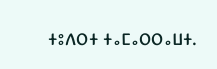ⵜⵓⴷⵔⵜ ⵜⴰⵎⴰⵔⵔⴰⵡⵜ.